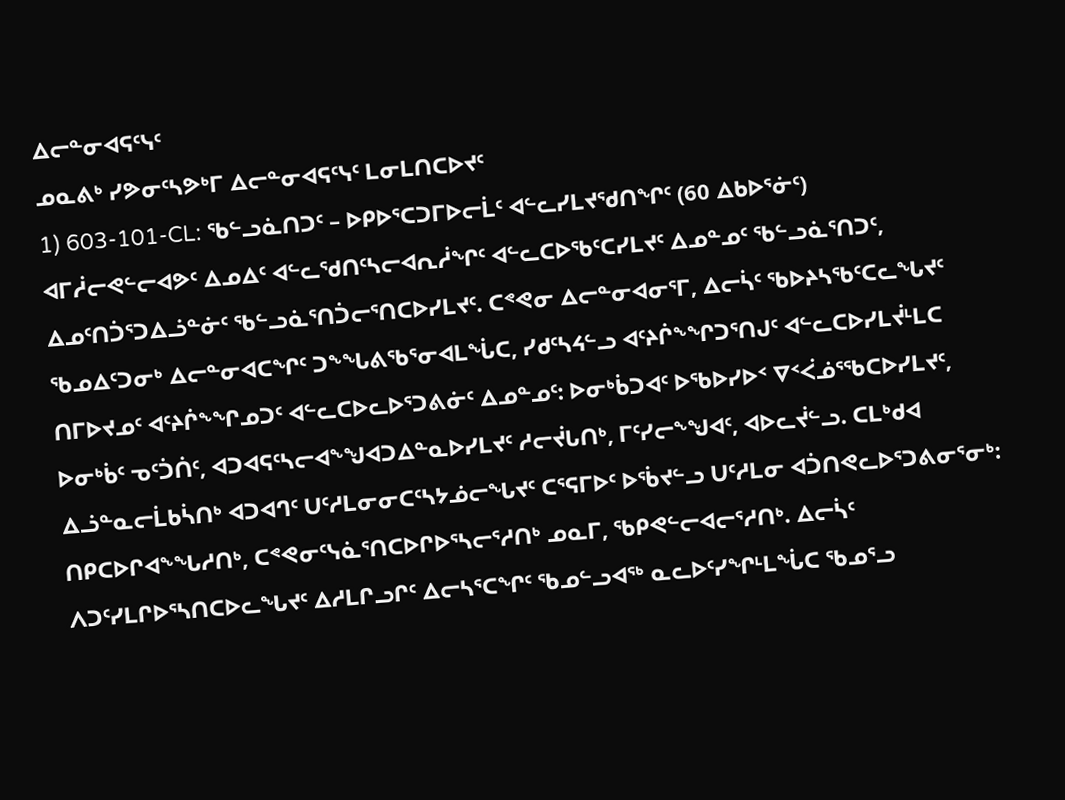ᐃᓕᓐᓂᐊᕋᑦᓭᑦ
ᓄᓇᕕᒃ ᓯᕗᓂᑦᓴᕗᒃᒥ ᐃᓕᓐᓂᐊᕋᑦᓭᑦ ᒪᓂᒪᑎᑕᐅᔪᑦ
1) 603-101-CL: ᖃᓪᓗᓈᑎᑐᑦ – ᐅᑭᐅᕐᑕᑐᒥᐅᓕᒫᑦ ᐊᓪᓚᓯᒪᔪᖁᑎᖏᑦ (60 ᐃᑲᐅᕐᓃᑦ)
ᐊᒥᓲᓕᕙᓪᓕᐊᕗᑦ ᐃᓄᐃᑦ ᐊᓪᓚᖁᑎᑦᓴᓕᐊᕆᓲᖏᑦ ᐊᓪᓚᑕᐅᖃᑦᑕᓯᒪᔪᑦ ᐃᓄᓐᓄᑦ ᖃᓪᓗᓈᕐᑎᑐᑦ, ᐃᓄᑦᑎᑑᕐᑐᐃᓘᓐᓃᑦ ᖃᓪᓗᓈᕐᑎᑑᓕᕐᑎᑕᐅᓯᒪᔪᑦ. ᑕᕝᕙᓂ ᐃᓕᓐᓂᐊᓂᕐᒥ, ᐃᓕᓵᑦ ᖃᐅᔨᓴᖃᑦᑕᓚᖓᔪᑦ ᖃᓄᐃᑦᑐᓂᒃ ᐃᓕᓐᓂᐊᑕᖏᑦ ᑐᖕᖓᕕᖃᕐᓂᐊᒪᖔᑕ, ᓯᑯᑦᓴᔦᓪᓗ ᐊᑦᔨᒌᖕᖏᑐᕐᑎᒍᑦ ᐊᓪᓚᑕᐅᓯᒪᔫᒻᒪᑕ ᑎᒥᐅᔪᓄᑦ ᐊᑦᔨᒌᖕᖏᓄᑐᑦ ᐊᓪᓚᑕᐅᓚᐅᕐᑐᕕᓃᑦ ᐃᓄᓐᓄᑦ: ᐅᓂᒃᑳᑐᐊᑦ ᐅᖃᐅᓯᐅᑉ ᐁᑉᐹᓅᕐᖃᑕᐅᓯᒪᔪᑦ, ᐅᓂᒃᑳᑦ ᓀᑦᑑᑏᑦ, ᐊᑐᐊᕋᑦᓴᓕᐊᖕᖑᐊᑐᐃᓐᓇᐅᓯᒪᔪᑦ ᓱᓕᔫᒐᑎᒃ, ᒥᑦᓯᓕᖕᖑᐊᑦ, ᐊᐅᓚᔫᓪᓗ. ᑕᒪᒃᑯᐊ ᐃᓘᓐᓇᓕᒫᑲᓵᑎᒃ ᐊᑐᐊᒉᑦ ᑌᑦᓱᒪᓂᓂᑕᑦᓴᔭᓅᓕᖓᔪᑦ ᑕᕐᕋᒥᐅᑦ ᐅᖄᔪᓪᓗ ᑌᑦᓱᒪᓂ ᐊᑑᑎᕙᓚᐅᕐᑐᕕᓂᕐᓂᒃ: ᑎᑭᑕᐅᒋᐊᖕᖓᓱᑎᒃ, ᑕᕝᕙᓂᑦᓭᓈᕐᑎᑕᐅᒋᐅᕐᓴᓕᕐᓱᑎᒃ ᓄᓇᒥ, ᖃᑭᕙᓪᓕᐊᓕᕐᓱᑎᒃ. ᐃᓕᓵᑦ ᐱᑐᑦᓯᒪᒋᐅᕐᓴᑎᑕᐅᓚᖓᔪᑦ ᐃᓱᒪᒋᓗᒋᑦ ᐃᓕᓴᕐᑕᖏᑦ ᖃᓄᓪᓗᐊᖅ ᓇᓚᐅᑦᓯᖏᒻᒪᖔᑕ ᖃᓄᕐᓗ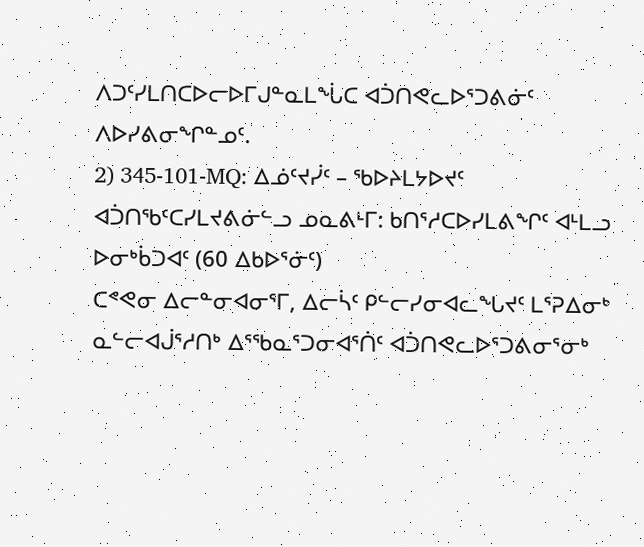ᐱᑐᑦᓯᒪᑎᑕᐅᓕᐅᒥᒍᓐᓇᒪᖔᑕ ᐊᑑᑎᕙᓚᐅᕐᑐᕕᓃᑦ ᐱᐅᓯᕕᓂᖏᓐᓄᑦ.
2) 345-101-MQ: ᐃᓅᑦᔪᓰᑦ – ᖃᐅᔨᒪᔭᐅᔪᑦ ᐊᑑᑎᖃᑦᑕᓯᒪᔪᕕᓃᓪᓗ ᓄᓇᕕᒻᒥ: ᑲᑎᕐᓱᑕᐅᓯᒪᕕᖏᑦ ᐊᒻᒪᓗ ᐅᓂᒃᑳᑐᐊᑦ (60 ᐃᑲᐅᕐᓃᑦ)
ᑕᕝᕙᓂ ᐃᓕᓐᓂᐊᓂᕐᒥ, ᐃᓕᓵᑦ ᑭᓪᓕᓯᓂᐊᓚᖓᔪᑦ ᒪᕐᕈᐃᓂᒃ ᓇᓪᓕᐊᒎᕐᓱᑎᒃ ᐃᕐᖃᓇᕐᑐᓂᐊᕐᑏᑦ ᐊᑑᑎᕙᓚᐅᕐᑐᕕᓂᕐᓂᒃ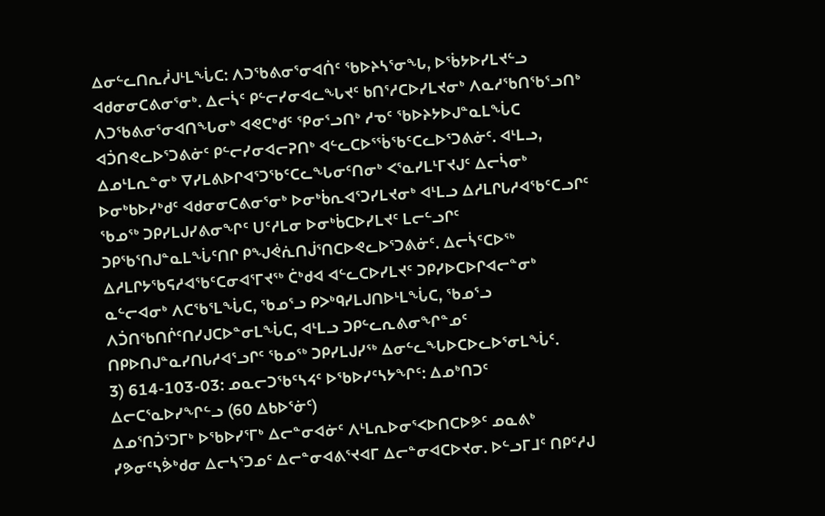ᐃᓂᓪᓚᑎᕆᓲᒍᒻᒪᖔᑕ: ᐱᑐᖃᕕᓂᕐᓂᐊᑏᑦ ᖃᐅᔨᓴᕐᓂᖓ, ᐅᖄᔭᐅᓯᒪᔪᓪᓗ ᐊᑯᓂᓂᑕᕕᓂᕐᓂᒃ. ᐃᓕᓵᑦ ᑭᓪᓕᓯᓂᐊᓚᖓᔪᑦ ᑲᑎᕐᓱᑕᐅᓯᒪᔪᓂᒃ ᐱᓇᓱᖃᑎᖃᕐᓗᑎᒃ ᐱᑐᖃᕕᓂᕐᓂᐊᑎᖓᓂᒃ ᐊᕙᑕᒃᑯᑦ ᕿᓂᕐᓗᑎᒃ ᓱᓀᑦ ᖃᐅᔨᔭᐅᒍᓐᓇᒪᖔᑕ ᐊᑑᑎᕙᓚᐅᕐᑐᕕᓃᑦ ᑭᓪᓕᓯᓂᐊᓕᕈᑎᒃ ᐊᓪᓚᑕᐅᕐᖄᖃᑦᑕᓚᐅᕐᑐᕕᓃᑦ. ᐊᒻᒪᓗ, ᐃᓄᒻᒪᕆᓐᓂᒃ ᐁᓯᒪᕕᐅᒋᐊᕐᑐᖃᑦᑕᓚᖓᓂᑦᑎᓂᒃ ᐸᕐᓇᓯᒪᒻᒥᔪᒍᑦ ᐃᓕᓵᓂᒃ ᐅᓂᒃᑲᐅᓯᒃᑯᑦ ᐊᑯᓂᓂᑕᕕᓂᕐᓂᒃ ᐅᓂᒃᑳᕆᐊᕐᑐᓯᒪᔪᓂᒃ ᐊᒻᒪᓗ ᐃᓱᒪᒋᒐᓱᐊᖃᑦᑕᓗᒋᑦ ᖃᓄᖅ ᑐᑭᓯᒪᒍᓯᕕᓂᖏᑦ ᑌᑦᓱᒪᓂ ᐅᓂᒃᑳᑕᐅᓯᒪᔪᑦ ᒪᓕᓪᓗᒋᑦ ᑐᑭᖃᕐᑎᒍᓐᓇᒪᖔᑦᑎᒋ ᑭᖑᕚᕇᑎᒎᕐᑎᑕᐅᕙᓚᐅᕐᑐᕕᓃᑦ. ᐃᓕᓵᑦᑕᐅᖅ ᐃᓱᒪᒋᔭᖃᕋᓱᐊᖃᑦᑕᓂᐊᕐᒥᔪᖅ ᑖᒃᑯᐊ ᐊᓪᓚᑕᐅᓯᒪᔪᑦ ᑐᑭᓯᐅᑕᐅᒋᐊᓕᓐᓂᒃ ᓇᓪᓕᐊᓂᒃ ᐱᑕᖃᕐᒪᖔᑕ, ᖃᓄᕐᓗ ᑭᐳᒃᑫᓯᒪᒍᑎᐅᒻᒪᖔᑕ, ᖃᓄᕐᓗ ᐱᑑᑎᖃᑎᒌᑦᑎᓯᒍᑕᐅᓐᓂᒪᖔᑕ, ᐊᒻᒪᓗ ᑐᑭᓪᓚᕆᕕᓂᖏᓐᓄᑦ ᑎᑭᐅᑎᒍᓐᓇᓯᑎᒐᓱᐊᕐᓗᒋᑦ ᖃᓄᖅ ᑐᑭᓯᒪᒍᓯᖅ ᐃᓂᓪᓚᖓᐅᑕᐅᓚᐅᕐᓂᒪᖔᑦ.
3) 614-103-03: ᓄᓇᓕᑐᖃᑦᓴᔦᑦ ᐅᖃᐅᓯᑦᓴᔭᖏᑦ: ᐃᓄᒃᑎᑐᑦ ᐃᓕᑕᕐᓇᐅᓯᖏᓪᓗ (60 ᐃᑲᐅᕐᓃᑦ)
ᐃᓄᕐᑎᑑᕐᑐᒥᒃ ᐅᖃᐅᓯᕐᒥᒃ ᐃᓕᓐᓂᐊᓃᑦ ᐱᒻᒪᕆᐅᓂᕐᐸᐅᑎᑕᐅᕗᑦ ᓄᓇᕕᒃ ᓯᕗᓂᑦᓴᕘᒃᑯᓂ ᐃᓕᓴᕐᑐᓄᑦ ᐃᓕᓐᓂᐊᕕᕐᔪᐊᒥ ᐃᓕᓐᓂᐊᑕᐅᔪᓂ. ᐅᓪᓗᒥᒧᑦ ᑎᑭᑦᓱᒍ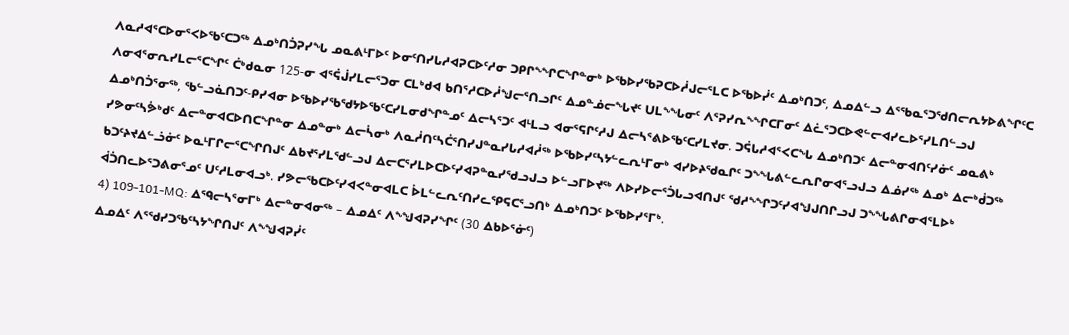ᐱᓇᓱᐊᕐᑕᐅᓂᕐᐸᐅᖃᑦᑕᑐᖅ ᐃᓄᒃᑎᑑᕈᓯᖓ ᓄᓇᕕᒻᒥᐅᑦ ᐅᓂᑦᑎᓯᒐᓱᐊᕈᑕᐅᑦᓱᓂ ᑐᑭᒋᖕᖏᑕᖏᓐᓂᒃ ᐅᖃᐅᓯᖃᕈᑕᐅᓲᒍᓕᕐᒪᑕ ᐅᖃᐅᓰᑦ ᐃᓄᒃᑎᑐᑦ, ᐃᓄᐃᓪᓗ ᐃᕐᖃᓇᕐᑐᖁᑎᓕᕆᔭᐅᕕᖏᑦᑕ ᐱᓂᐊᕐᓂᕆᓯᒪᓕᕐᑕᖏᑦ ᑖᒃᑯᓇᓂ 125-ᓂ ᐊᕐᕌᒎᓯᒪᓕᕐᑐᓂ ᑕᒪᒃᑯᐊ ᑲᑎᕐᓱᑕᐅᓲᖑᓕᕐᑎᓗᒋᑦ ᐃᓄᓐᓅᓕᖓᔪᑦ ᑌᒪᖕᖓᓂᑦ ᐱᕐᕈᓯᕆᖕᖏᑕᒥᓂᑦ ᐃᓛᕐᑐᑕᐅᕙᓪᓕᐊᓯᓚᐅᕐᓯᒪᑎᓪᓗᒍ ᐃᓄᒃᑎᑑᕐᓂᖅ, ᖃᓪᓗᓈᑎᑐᑦ-ᑭᓯᐊᓂ ᐅᖃᐅᓯᖃᖁᔭᐅᖃᑦᑕᓯᒪᓂᑯᖏᓐᓄᑦ ᐃᓕᓴᕐᑐᑦ ᐊᒻᒪᓗ ᐊᓂᕐᕋᒋᑦᓱᒍ ᐃᓕᓴᕐᕕᐅᖃᑦᑕᓯᒪᔪᓂ. ᑐᕌᒐᓱᐊᕐᐸᑕᖓ ᐃᓄᒃᑎᑐᑦ ᐃᓕᓐᓂᐊᑎᑦᓯᓃᑦ ᓄᓇᕕᒃ ᓯᕗᓂᑦᓴᕘᒃᑯᑦ ᐃᓕᓐᓂᐊᑕᐅᑎᑕᖏᓐᓂ ᐃᓄᓐᓂᒃ ᐃᓕᓵᓂᒃ ᐱᓇᓲᑎᑦᓴᑖᕐᑎᓯᒍᓐᓇᓯᒐᓱᐊᓲᖅ ᐅᖃᐅᓯᑦᓴᔭᓪᓚᕆᒻᒥᓂᒃ ᐊᓯᐅᔨᖁᓇᒋᑦ ᑐᖕᖓᕕᓪᓚᕆᒋᓂᐊᕐᓗᒍᓗ ᐃᓅᓯᖅ ᐃᓄᒃ ᐃᓕᒃᑰᑐᖅ ᑲᑐᑦᔨᔪᐃᓪᓘᓃᑦ ᐅᓇᒻᒥᒋᓕᕐᑕᖏᑎᒍᑦ ᐃᑲᔪᕐᓯᒪᖁᓪᓗᒍ ᐃᓕᑕᕐᓯᒪᐅᑕᐅᑦᓯᐊᕈᓐᓇᓯᖁᓗᒍᓗ ᐅᓪᓗᒥᐅᔪᖅ ᐱᐅᓯᐅᓕᕐᑑᒐᓗᐊᑎᒍᑦ ᖁᓱᖕᖏᑐᑦᓯᐊᖑᒍᑎᒋᓗᒍ ᑐᖕᖓᕕᒋᓂᐊᕐᒪᐅᒃ ᐋᑑᑎᓚᐅᕐᑐᕕᓂᕐᓄᑦ ᑌᑦᓱᒪᓂᐊᓗᒃ. ᓯᕗᓕᖃᑕᐅᑦᓯᐊᐸᓐᓂᐊᒪᑕ ᐆᒪᓪᓚᕆᑦᑎᓯᓚᕿᕋᑕᕐᓗᑎᒃ ᐃᓄᒃᑎᑐᑦ ᐅᖃᐅᓯᕐᒥᒃ.
4) 109-101-MQ: ᐃᙯᓕᓴᕐᓂᒥᒃ ᐃᓕᓐᓂᐊᓂᖅ – ᐃᓄᐃᑦ ᐱᖕᖑᐊᕈᓯᖏᑦ (30 ᐃᑲᐅᕐᓃᑦ)
ᐃᓄᐃᑦ ᐱᕐᖁᓯᑐᖃᑦᓴᔭᖏᑎᒍᑦ ᐱᖕᖑᐊᕈᓰᑦ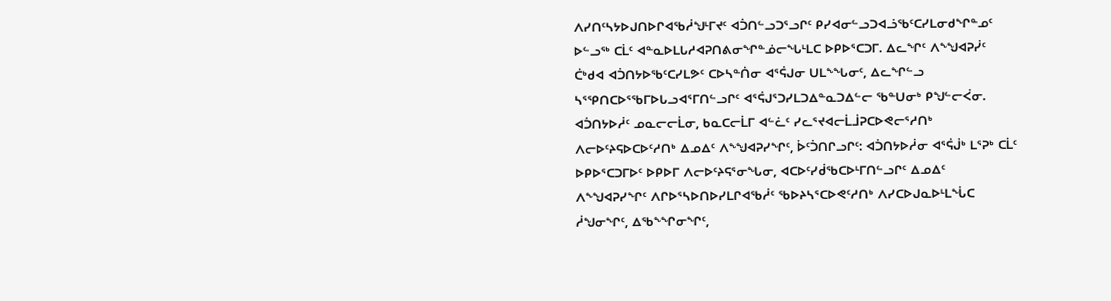ᐱᓯᑎᑦᓴᔭᐅᒍᑎᐅᒋᐊᖃᓲᖑᒻᒥᔪᑦ ᐊᑑᑎᓪᓗᑐᕐᓗᒋᑦ ᑭᓯᐊᓂᓪᓗᑐᐊᓘᖃᑦᑕᓯᒪᓂᑯᖏᓐᓄᑦ ᐅᓪᓗᖅ ᑕᒫᑦ ᐊᓐᓇᐅᒪᒐᓱᐊᕈᑎᕕᓂᖏᓐᓅᓕᖓᒻᒪᑕ ᐅᑭᐅᕐᑕᑐᒥ. ᐃᓚᖏᑦ ᐱᖕᖑᐊᕈᓰᑦ ᑖᒃᑯᐊ ᐊᑑᑎᔭᐅᖃᑦᑕᓯᒪᕗᑦ ᑕᐅᓴᓐᑏᓂ ᐊᕐᕌᒍᓂ ᑌᒪᖕᖓᓂᑦ, ᐃᓚᖏᓪᓗ ᓴᕐᕿᑎᑕᐅᕐᖃᒥᐅᒐᓗᐊᕐᒥᑎᓪᓗᒋᑦ ᐊᕐᕌᒍᕐᑐᓯᒪᑐᐃᓐᓇᑐᐃᓪᓕ ᖃᓐᑌᓂᒃ ᑭᖑᓪᓕᐹᓂ. ᐊᑑᑎᔭᐅᓲᑦ ᓄᓇᓕᓕᒫᓂ, ᑲᓇᑕᓕᒫᒥ ᐊᓪᓛᑦ ᓯᓚᕐᔪᐊᓕᒫᒨᕈᑕᐅᕙᓕᕐᓱᑎᒃ ᐱᓕᐅᑦᔨᕋᐅᑕᐅᑦᓱᑎᒃ ᐃᓄᐃᑦ ᐱᖕᖑᐊᕈᓯᖏᑦ, ᐆᑦᑑᑎᒋᓗᒋᑦ: ᐊᑑᑎᔭᐅᓲᓂ ᐊᕐᕌᒎᒃ ᒪᕐᕈᒃ ᑕᒫᑦ ᐅᑭᐅᕐᑕᑐᒥᐅᑦ ᐅᑭᐅᒥ ᐱᓕᐅᑦᔨᕋᕐᓂᖓᓂ, ᐊᑕᐅᑦᓯᑰᖃᑕᐅᒻᒥᑎᓪᓗᒋᑦ ᐃᓄᐃᑦ ᐱᖕᖑᐊᕈᓯᖏᑦ ᐱᒋᐅᕐᓴᐅᑎᐅᓯᒪᒋᐊᖃᓲᑦ ᖃᐅᔨᓴᕐᑕᐅᕙᑦᓱᑎᒃ ᐱᓯᑕᐅᒍᓇᐅᒻᒪᖔᑕ ᓲᖑᓂᖏᑦ, ᐃᖃᖕᖏᓂᖏᑦ,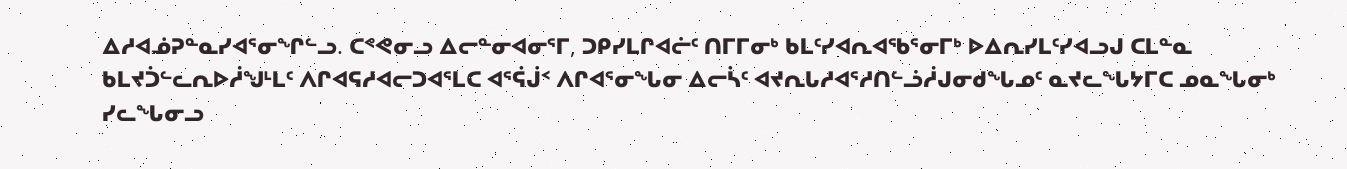ᐃᓱᐊᓅᕈᓐᓇᓯᐊᕐᓂᖏᓪᓗ. ᑕᕝᕙᓂᓗ ᐃᓕᓐᓂᐊᓂᕐᒥ, ᑐᑭᓯᒪᒋᐊᓖᑦ ᑎᒥᒥᓂᒃ ᑲᒪᑦᓯᐊᕆᐊᖃᕐᓂᒥᒃ ᐅᐃᕆᓯᒪᑦᓯᐊᓗᒍ ᑕᒪᓐᓇ ᑲᒪᔪᑑᓪᓚᕆᐅᓲᖑᒻᒪᑦ ᐱᒋᐊᕋᓱᐊᓕᑐᐊᕐᒪᑕ ᐊᕐᕌᒎᑉ ᐱᒋᐊᕐᓂᖓᓂ ᐃᓕᓵᑦ ᐊᔪᕆᒐᓱᐊᕐᓱᑎᓪᓘᓲᒍᓂᑯᖓᓄᑦ ᓇᔪᓚᖓᔭᒥᑕ ᓄᓇᖓᓂᒃ ᓯᓚᖓᓂᓗ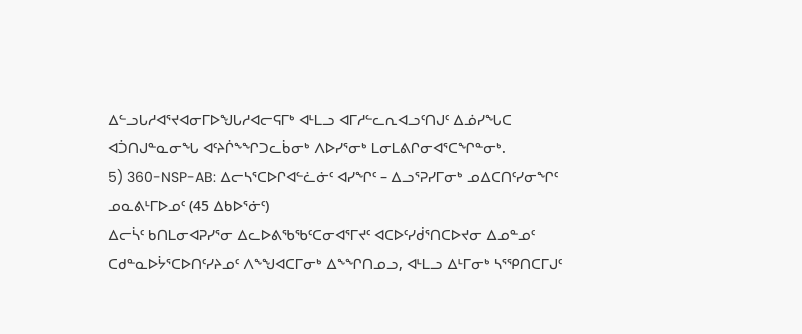ᐃᓪᓗᒐᓱᐊᕐᔪᐊᓂᒥᐅᖑᒐᓱᐊᓕᕋᒥᒃ ᐊᒻᒪᓗ ᐊᒥᓱᓪᓚᕆᐊᓗᑦᑎᒍᑦ ᐃᓅᓯᖓᑕ ᐊᑑᑎᒍᓐᓇᓂᖓ ᐊᑦᔨᒌᖕᖏᑐᓚᑳᓂᒃ ᐱᐅᓯᕐᓂᒃ ᒪᓂᒪᕕᒋᓂᐊᕐᑕᖏᓐᓂᒃ.
5) 360-NSP-AB: ᐃᓕᓴᕐᑕᐅᒋᐊᓪᓛᓃᑦ ᐊᓯᖏᑦ – ᐃᓗᕐᕈᓯᒥᓂᒃ ᓄᐃᑕᑎᑦᓯᓂᖏᑦ ᓄᓇᕕᒻᒥᐅᓄᑦ (45 ᐃᑲᐅᕐᓃᑦ)
ᐃᓕᓵᑦ ᑲᑎᒪᓂᐊᕈᓯᕐᓂ ᐃᓚᐅᕕᖃᖃᑦᑕᓂᐊᕐᒥᔪᑦ ᐊᑕᐅᑦᓯᑰᕐᑎᑕᐅᔪᓂ ᐃᓄᓐᓄᑦ ᑕᑯᓐᓇᐅᔮᕐᑕᐅᑎᑦᓯᔨᓄᑦ ᐱᖕᖑᐊᑕᒥᓂᒃ ᐃᖕᖏᑎᓄᓗ, ᐊᒻᒪᓗ ᐃᒻᒥᓂᒃ ᓴᕐᕿᑎᑕᒥᒍᑦ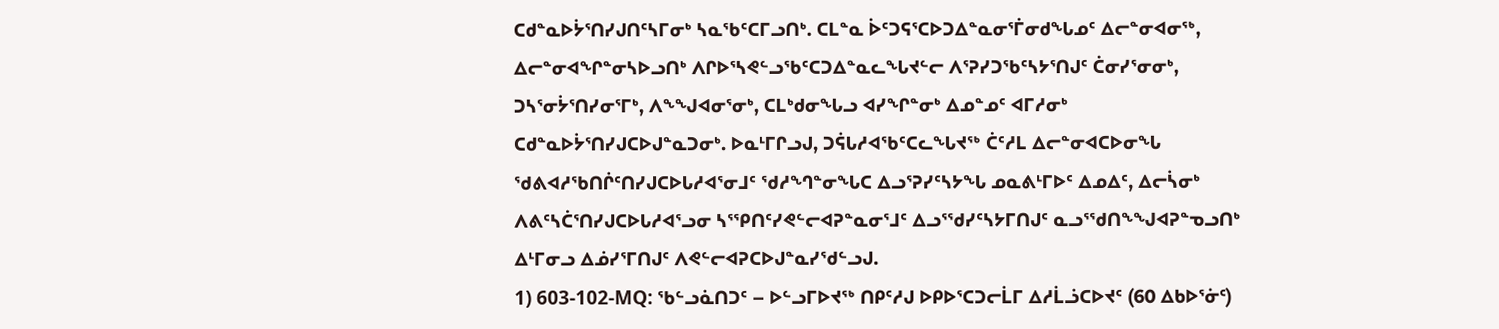ᑕᑯᓐᓇᐅᔮᕐᑎᓯᒍᑎᑦᓴᒥᓂᒃ ᓴᓇᖃᑦᑕᒥᓗᑎᒃ. ᑕᒪᓐᓇ ᐆᑦᑐᕋᕐᑕᐅᑐᐃᓐᓇᓂᕐᒦᓂᑯᖓᓄᑦ ᐃᓕᓐᓂᐊᓂᖅ, ᐃᓕᓐᓂᐊᖏᓐᓂᓴᐅᓗᑎᒃ ᐱᒋᐅᕐᓴᕙᓪᓗᖃᑦᑕᑐᐃᓐᓇᓚᖓᔪᓪᓕ ᐱᕐᕈᓯᑐᖃᑦᓴᔭᕐᑎᒍᑦ ᑖᓂᓯᕐᓂᓂᒃ, ᑐᓴᕐᓂᔮᕐᑎᓯᓂᕐᒥᒃ, ᐱᖕᖑᐊᓂᕐᓂᒃ, ᑕᒪᒃᑯᓂᖓᓗ ᐊᓯᖏᓐᓂᒃ ᐃᓄᓐᓄᑦ ᐊᒥᓱᓂᒃ ᑕᑯᓐᓇᐅᔮᕐᑎᓯᒍᑕᐅᒍᓐᓇᑐᓂᒃ. ᐅᓇᒻᒥᒋᓗᒍ, ᑐᕌᒐᓱᐊᖃᑦᑕᓚᖓᔪᖅ ᑖᑦᓱᒪ ᐃᓕᓐᓂᐊᑕᐅᓂᖓ ᖁᕕᐊᓱᖃᑎᒌᑦᑎᓯᒍᑕᐅᒐᓱᐊᕐᓂᒧᑦ ᖁᓱᖕᒉᓐᓂᖓᑕ ᐃᓗᕐᕈᓯᑦᓴᔭᖓ ᓄᓇᕕᒻᒥᐅᑦ ᐃᓄᐃᑦ, ᐃᓕᓵᓂᒃ ᐱᕕᑦᓴᑖᕐᑎᓯᒍᑕᐅᒐᓱᐊᕐᓗᓂ ᓴᕐᕿᑎᑦᓯᕙᓪᓕᐊᕈᓐᓇᓂᕐᒧᑦ ᐃᓗᕐᖁᓯᑦᓴᔭᒥᑎᒍᑦ ᓇᓗᕐᖁᑎᖕᖑᐊᕈᓐᓀᓗᑎᒃ ᐃᒻᒥᓂᓗ ᐃᓅᓯᕐᒥᑎᒍᑦ ᐱᕙᓪᓕᐊᕈᑕᐅᒍᓐᓇᓯᖁᓪᓗᒍ.
1) 603-102-MQ: ᖃᓪᓗᓈᑎᑐᑦ – ᐅᓪᓗᒥᐅᔪᖅ ᑎᑭᑦᓱᒍ ᐅᑭᐅᕐᑕᑐᓕᒫᒥ ᐃᓱᒫᓘᑕᐅᔪᑦ (60 ᐃᑲᐅᕐᓃᑦ)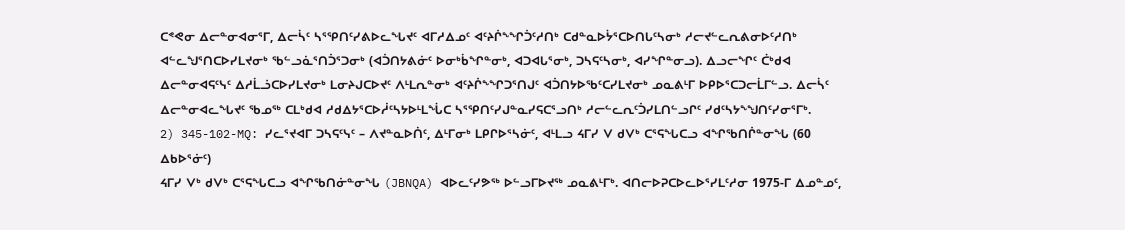ᑕᕝᕙᓂ ᐃᓕᓐᓂᐊᓂᕐᒥ, ᐃᓕᓵᑦ ᓴᕐᕿᑎᑦᓯᕕᐅᓚᖓᔪᑦ ᐊᒥᓱᐃᓄᑦ ᐊᑦᔨᒌᖕᖏᑑᑦᓱᑎᒃ ᑕᑯᓐᓇᐅᔮᕐᑕᐅᑎᒐᑦᓴᓂᒃ ᓱᓕᔪᓪᓚᕆᕕᓂᐅᑦᓱᑎᒃ ᐊᓪᓚᖑᕐᑎᑕᐅᓯᒪᔪᓂᒃ ᖃᓪᓗᓈᕐᑎᑑᕐᑐᓂᒃ (ᐊᑑᑎᔭᕕᓃᑦ ᐅᓂᒃᑳᖏᓐᓂᒃ, ᐊᑐᐊᒐᕐᓂᒃ, ᑐᓴᕋᑦᓴᓂᒃ, ᐊᓯᖏᓐᓂᓗ). ᐃᓗᓕᖏᑦ ᑖᒃᑯᐊ ᐃᓕᓐᓂᐊᕋᑦᓭᑦ ᐃᓱᒫᓘᑕᐅᓯᒪᔪᓂᒃ ᒪᓂᔨᒍᑕᐅᔪᑦ ᐱᒻᒪᕆᓐᓂᒃ ᐊᑦᔨᒌᖕᖏᑐᕐᑎᒍᑦ ᐊᑑᑎᔭᐅᖃᑦᑕᓯᒪᔪᓂᒃ ᓄᓇᕕᒻᒥ ᐅᑭᐅᕐᑕᑐᓕᒫᒥᓪᓗ. ᐃᓕᓵᑦ ᐃᓕᓐᓂᐊᓚᖓᔪᑦ ᖃᓄᖅ ᑕᒪᒃᑯᐊ ᓱᑯᐃᔭᕐᑕᐅᓲᑦᓴᔭᐅᒻᒪᖔᑕ ᓴᕐᕿᑎᑦᓯᒍᓐᓇᓯᕋᑕᕐᓗᑎᒃ ᓱᓕᓪᓚᕆᑦᑑᓯᒪᑎᓪᓗᒋᑦ ᓯᑯᑦᓴᔭᖕᖑᑎᑦᓯᓂᕐᒥᒃ.
2) 345-102-MQ: ᓯᓚᕐᔪᐊᒥ ᑐᓴᕋᑦᓭᑦ – ᐱᔪᓐᓇᐅᑏᑦ, ᐃᒻᒥᓂᒃ ᒪᑭᒋᐅᕐᓴᓃᑦ, ᐊᒻᒪᓗ ᔦᒥᓯ ᐯ ᑯᐯᒃ ᑕᕐᕋᖓᑕᓗ ᐊᖏᖃᑎᒌᓐᓂᖓ (60 ᐃᑲᐅᕐᓃᑦ)
ᔦᒥᓯ ᐯᒃ ᑯᐯᒃ ᑕᕐᕋᖓᑕᓗ ᐊᖏᖃᑎᓃᓐᓂᖓ (JBNQA) ᐊᐅᓚᑦᓯᕗᖅ ᐅᓪᓗᒥᐅᔪᖅ ᓄᓇᕕᒻᒥᒃ. ᐊᑎᓕᐅᕈᑕᐅᓚᐅᕐᓯᒪᑦᓱᓂ 1975-ᒥ ᐃᓄᓐᓄᑦ,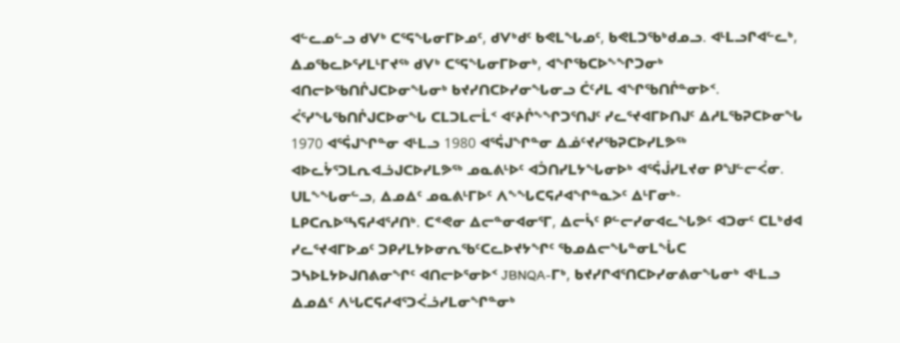ᐊᓪᓚᓄᓪᓗ ᑯᐯᒃ ᑕᕐᕋᖓᓂᒥᐅᓄᑦ, ᑯᐯᒃᑯᑦ ᑲᕙᒪᖓᓄᑦ, ᑲᕙᒪᑐᖃᒃᑯᓄᓗ. ᐊᒻᒪᓗᒋᐊᓪᓚᒃ, ᐃᓄᖃᓚᐅᕐᓯᒪᒻᒥᔪᖅ ᑯᐯᒃ ᑕᕐᕋᖓᓂᒥᐅᓂᒃ, ᐊᖏᖃᑕᐅᖕᖏᑐᓂᒃ ᐊᑎᓕᐅᖃᑎᒌᒍᑕᐅᓂᖓᓂᒃ ᑲᔪᓯᑎᑕᐅᓯᓂᖓᓂᓗ ᑖᑦᓱᒪ ᐊᖏᖃᑎᒌᓐᓂᐅᑉ. ᐹᕐᓯᖓᖃᑎᒌᒍᑕᐅᓂᖓ ᑕᒪᑐᒪᓕᒫᑉ ᐊᑦᔨᒌᖕᖏᑐᕐᑎᒍᑦ ᓯᓚᕐᔪᐊᒥᐅᑎᒍᑦ ᐃᓱᒪᖃᕈᑕᐅᓂᖓ 1970 ᐊᕐᕌᒍᖏᓐᓂ ᐊᒻᒪᓗ 1980 ᐊᕐᕌᒍᖏᓐᓂ ᐃᓅᑦᔪᓯᖃᕈᑕᐅᓯᒪᕗᖅ ᐊᐅᓚᔮᕐᑐᒪᕆᐊᓘᒍᑕᐅᓯᒪᕗᖅ ᓄᓇᕕᒻᐅᑦ ᐊᑑᑎᓯᒪᔭᖓᓂᐅᒃ ᐊᕐᕌᒎᓯᒪᔪᓂ ᑭᖑᓪᓕᐹᓂ. ᑌᒪᖕᖓᓂᓪᓗ, ᐃᓄᐃᑦ ᓄᓇᕕᒻᒥᐅᑦ ᐱᖕᖓᑕᕋᓱᐊᖏᓐᓇᐳᑦ ᐃᒻᒥᓂᒃ-ᒪᑭᑕᕆᐅᕐᓴᕋᓱᐊᕐᓱᑎᒃ. ᑕᕝᕙᓂ ᐃᓕᓐᓂᐊᓂᕐᒥ, ᐃᓕᓵᑦ ᑭᓪᓕᓯᓂᐊᓚᖓᕗᑦ ᐊᑐᓂᑦ ᑕᒪᒃᑯᐊ ᓯᓚᕐᔪᐊᒥᐅᓄᑦ ᑐᑭᓯᒪᔭᐅᓂᕆᖃᑦᑕᓚᐅᔪᔭᖏᑦ ᖃᓄᐃᓕᖓᓐᓂᒪᖔᑕ ᑐᓴᐅᒪᔭᐅᒍᑎᕕᓂᖏᑦ ᐊᑎᓕᐅᕐᓂᐅᑉ JBNQA-ᒥᒃ, ᑲᔪᓯᒋᐊᕐᑎᑕᐅᓯᓂᕕᓂᖓᓂᒃ ᐊᒻᒪᓗ ᐃᓄᐃᑦ ᐱᒡᒐᑕᕋᓱᐊᕐᑐᐹᓘᓯᒪᓂᖏᓐᓂᒃ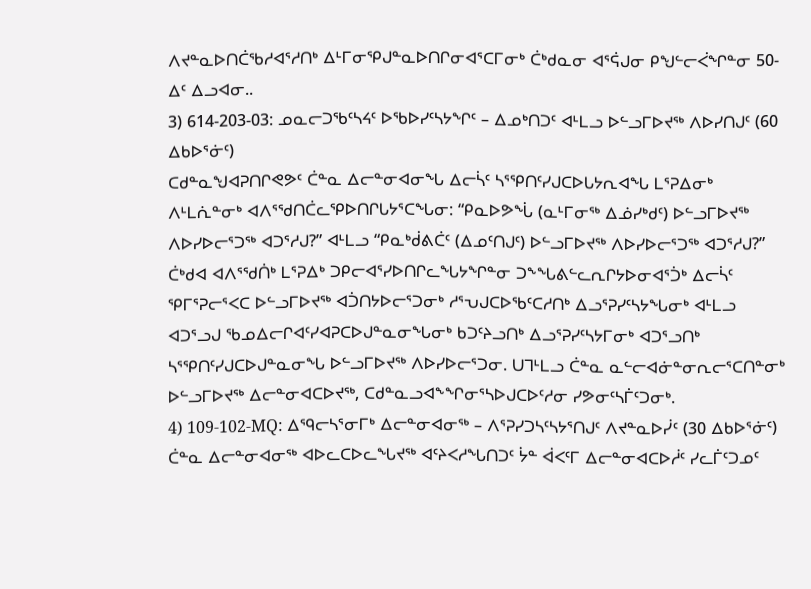ᐱᔪᓐᓇᐅᑎᑖᖃᓱᐊᕐᓱᑎᒃ ᐃᒻᒥᓂᕿᒍᓐᓇᐅᑎᒋᓂᐊᕐᑕᒥᓂᒃ ᑖᒃᑯᓇᓂ ᐊᕐᕌᒍᓂ ᑭᖑᓪᓕᐹᖏᓐᓂ 50-ᐃᑦ ᐃᓗᐊᓂ..
3) 614-203-03: ᓄᓇᓕᑐᖃᑦᓴᔦᑦ ᐅᖃᐅᓯᑦᓴᔭᖏᑦ – ᐃᓄᒃᑎᑐᑦ ᐊᒻᒪᓗ ᐅᓪᓗᒥᐅᔪᖅ ᐱᐅᓯᑎᒍᑦ (60 ᐃᑲᐅᕐᓃᑦ)
ᑕᑯᓐᓇᖑᐊᕈᑎᒋᕙᕗᑦ ᑖᓐᓇ ᐃᓕᓐᓂᐊᓂᖓ ᐃᓕᓵᑦ ᓴᕐᕿᑎᑦᓯᒍᑕᐅᒐᔭᕆᐊᖓ ᒪᕐᕈᐃᓂᒃ ᐱᒻᒪᕇᓐᓂᒃ ᐊᐱᕐᖁᑎᑖᓚᕿᐅᑎᒋᒐᔭᕐᑕᖓᓂ: “ᑭᓇᐅᕗᖔ (ᓇᒻᒥᓂᖅ ᐃᓅᓯᒃᑯᑦ) ᐅᓪᓗᒥᐅᔪᖅ ᐱᐅᓯᐅᓕᕐᑐᖅ ᐊᑐᕐᓱᒍ?” ᐊᒻᒪᓗ “ᑭᓇᒃᑰᕕᑖᑦ (ᐃᓄᑦᑎᒍᑦ) ᐅᓪᓗᒥᐅᔪᖅ ᐱᐅᓯᐅᓕᕐᑐᖅ ᐊᑐᕐᓱᒍ?” ᑖᒃᑯᐊ ᐊᐱᕐᖁᑏᒃ ᒪᕐᕈᐃᒃ ᑐᑭᓕᐊᕐᓯᐅᑎᒋᓚᖓᔭᖏᓐᓂ ᑐᖕᖓᕕᓪᓚᕆᒋᔭᐅᓂᐊᕐᑑᒃ ᐃᓕᓵᑦ ᕿᒥᕐᕈᓕᕐᐸᑕ ᐅᓪᓗᒥᐅᔪᖅ ᐊᑑᑎᔭᐅᓕᕐᑐᓂᒃ ᓱᕐᕃᒍᑕᐅᖃᑦᑕᓱᑎᒃ ᐃᓗᕐᕈᓯᑦᓴᔭᖓᓂᒃ ᐊᒻᒪᓗ ᐊᑐᕐᓗᒍ ᖃᓄᐃᓕᒋᐊᑦᓯᐊᕈᑕᐅᒍᓐᓇᓂᖓᓂᒃ ᑲᑐᑦᔨᓗᑎᒃ ᐃᓗᕐᕈᓯᑦᓴᔭᒥᓂᒃ ᐊᑐᕐᓗᑎᒃ ᓴᕐᕿᑎᑦᓯᒍᑕᐅᒍᓐᓇᓂᖓ ᐅᓪᓗᒥᐅᔪᖅ ᐱᐅᓯᐅᓕᕐᑐᓂ. ᑌᒣᒻᒪᓗ ᑖᓐᓇ ᓇᓪᓕᐊᓃᓐᓂᕆᓕᕐᑕᑎᓐᓂᒃ ᐅᓪᓗᒥᐅᔪᖅ ᐃᓕᓐᓂᐊᑕᐅᔪᖅ, ᑕᑯᓐᓇᓗᐊᖕᖏᓂᕐᓴᐅᒍᑕᐅᑦᓱᓂ ᓯᕗᓂᑦᓴᒦᑦᑐᓂᒃ.
4) 109-102-MQ: ᐃᙯᓕᓴᕐᓂᒥᒃ ᐃᓕᓐᓂᐊᓂᖅ – ᐱᕐᕈᓯᑐᓴᑦᓴᔭᕐᑎᒍᑦ ᐱᔪᓐᓇᐅᓰᑦ (30 ᐃᑲᐅᕐᓃᑦ)
ᑖᓐᓇ ᐃᓕᓐᓂᐊᓂᖅ ᐊᐅᓚᑕᐅᓚᖓᔪᖅ ᐊᑦᔨᐸᓱᖓᑎᑐᑦ ᔮᓐ ᐋᐸᑦᒥ ᐃᓕᓐᓂᐊᑕᐅᓲᑦ ᓯᓚᒦᑦᑐᓄᑦ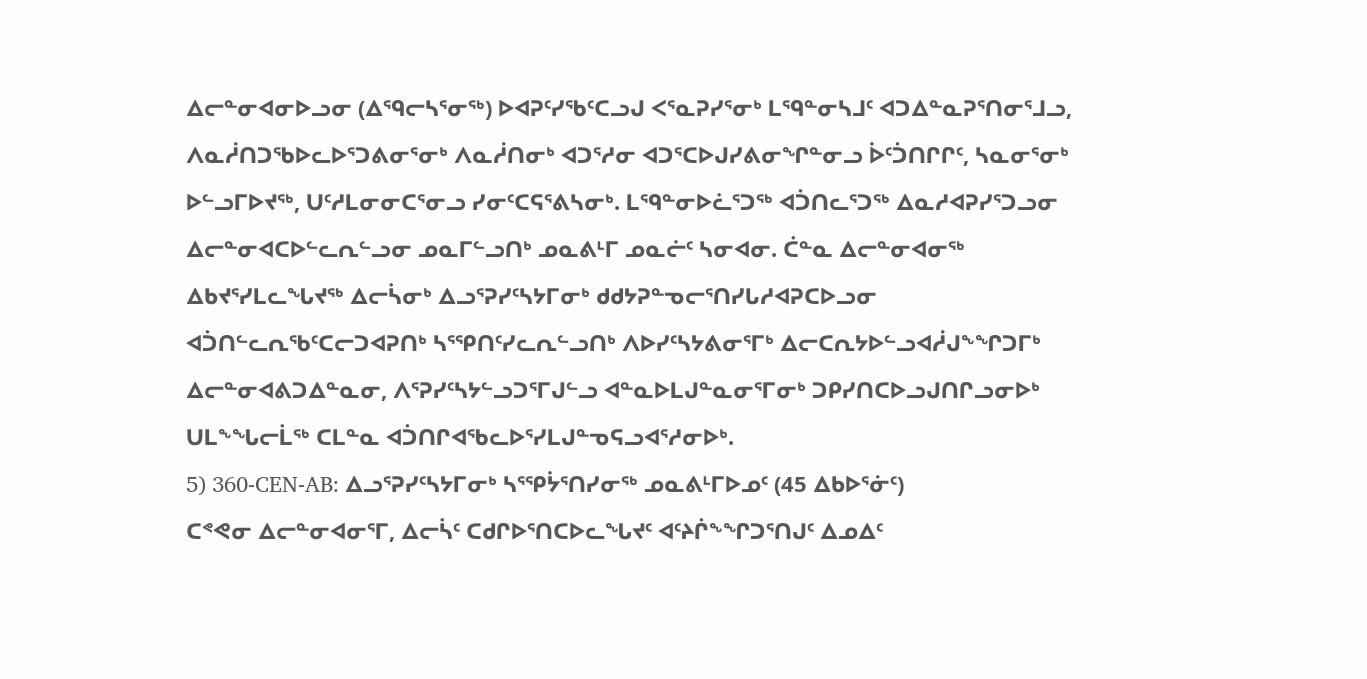ᐃᓕᓐᓂᐊᓂᐅᓗᓂ (ᐃᙯᓕᓴᕐᓂᖅ) ᐅᐊᕈᑦᓯᖃᑦᑕᓗᒍ ᐸᕐᓇᕈᓯᕐᓂᒃ ᒪᙯᓐᓂᓴᒧᑦ ᐊᑐᐃᓐᓇᕈᕐᑎᓂᕐᒧᓗ, ᐱᓇᓲᑎᑐᖃᐅᓚᐅᕐᑐᕕᓂᕐᓂᒃ ᐱᓇᓲᑎᓂᒃ ᐊᑐᕐᓱᓂ ᐊᑐᕐᑕᐅᒍᓯᕕᓂᖏᓐᓂᓗ ᐆᑦᑑᑎᒋᒋᑦ, ᓴᓇᓂᕐᓂᒃ ᐅᓪᓗᒥᐅᔪᖅ, ᑌᑦᓱᒪᓂᓂᑕᕐᓂᓗ ᓯᓂᑦᑕᕋᕐᕕᓴᓂᒃ. ᒪᙯᓐᓂᐅᓛᕐᑐᖅ ᐊᑑᑎᓚᕐᑐᖅ ᐃᓇᓱᐊᕈᓯᕐᑐᓗᓂ ᐃᓕᓐᓂᐊᑕᐅᓪᓚᕆᓪᓗᓂ ᓄᓇᒥᓪᓗᑎᒃ ᓄᓇᕕᒻᒥ ᓄᓇᓖᑦ ᓴᓂᐊᓂ. ᑖᓐᓇ ᐃᓕᓐᓂᐊᓂᖅ ᐃᑲᔪᕐᓯᒪᓚᖓᔪᖅ ᐃᓕᓵᓂᒃ ᐃᓗᕐᕈᓯᑦᓴᔭᒥᓂᒃ ᑯᑯᔭᕈᓐᓀᓕᕐᑎᓯᒐᓱᐊᕈᑕᐅᓗᓂ ᐊᑑᑎᓪᓚᕆᖃᑦᑕᓕᑐᐊᕈᑎᒃ ᓴᕐᕿᑎᑦᓯᓚᕆᓪᓗᑎᒃ ᐱᐅᓯᑦᓴᔭᕕᓂᕐᒥᒃ ᐃᓕᑕᕆᔭᐅᓪᓗᐊᓲᒍᖕᖏᑐᒥᒃ ᐃᓕᓐᓂᐊᕕᑐᐃᓐᓇᓂ, ᐱᕐᕈᓯᑦᓴᔭᓪᓗᑐᕐᒥᒍᓪᓗ ᐊᓐᓇᐅᒪᒍᓐᓇᓂᕐᒥᓂᒃ ᑐᑭᓯᑎᑕᐅᓗᒍᑎᒋᓗᓂᐅᒃ ᑌᒪᖕᖓᓕᒫᖅ ᑕᒪᓐᓇ ᐊᑑᑎᒋᐊᖃᓚᐅᕐᓯᒪᒍᓐᓀᕋᓗᐊᕐᓱᓂᐅᒃ.
5) 360-CEN-AB: ᐃᓗᕐᕈᓯᑦᓴᔭᒥᓂᒃ ᓴᕐᕿᔮᕐᑎᓯᓂᖅ ᓄᓇᕕᒻᒥᐅᓄᑦ (45 ᐃᑲᐅᕐᓃᑦ)
ᑕᕝᕙᓂ ᐃᓕᓐᓂᐊᓂᕐᒥ, ᐃᓕᓵᑦ ᑕᑯᒋᐅᕐᑎᑕᐅᓚᖓᔪᑦ ᐊᑦᔨᒌᖕᖏᑐᕐᑎᒍᑦ ᐃᓄᐃᑦ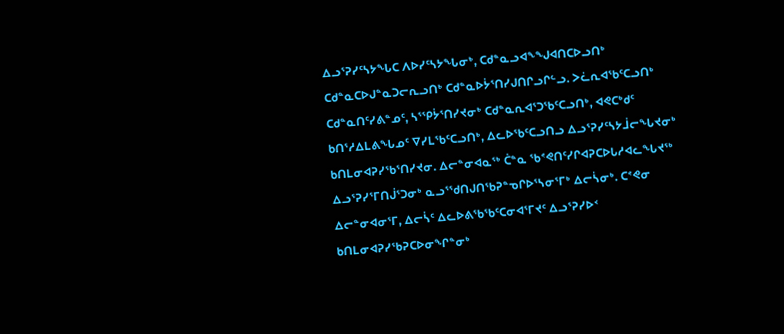ᐃᓗᕐᕈᓯᑦᓴᔭᖓᑕ ᐱᐅᓯᑦᓴᔭᖓᓂᒃ, ᑕᑯᓐᓇᓗᐊᖕᖑᐊᑎᑕᐅᓗᑎᒃ ᑕᑯᓐᓇᑕᐅᒍᓐᓇᑐᓕᕆᓗᑎᒃ ᑕᑯᓐᓇᐅᔮᕐᑎᓯᒍᑎᒋᓗᒋᓪᓗ. ᐳᓛᕆᐊᖃᑦᑕᓗᑎᒃ ᑕᑯᓐᓇᑎᑦᓯᕕᓐᓄᑦ, ᓴᕐᕿᔮᕐᑎᓯᔪᓂᒃ ᑕᑯᓐᓇᕆᐊᕐᑐᖃᑦᑕᓗᑎᒃ, ᐊᕙᑕᒃᑯᑦ ᑲᑎᕐᓱᐃᒪᕕᖓᓄᑦ ᐁᓯᒪᖃᑦᑕᓗᑎᒃ, ᐃᓚᐅᖃᑦᑕᓗᑎᓗ ᐃᓗᕐᕈᓯᑦᓴᔭᒨᓕᖓᔪᓂᒃ ᑲᑎᒪᓂᐊᕈᓯᖃᕐᑎᓯᔪᓂ. ᐃᓕᓐᓂᐊᓇᖅ ᑖᓐᓇ ᖃᕝᕙᑎᑦᓯᒋᐊᕈᑕᐅᒐᓱᐊᓚᖓᔪᖅ ᐃᓗᕐᕈᓯᕐᒥᑎᒎᕐᑐᓂᒃ ᓇᓗᕐᖁᑎᒍᑎᖃᕈᓐᓀᒋᐅᕐᓴᓂᕐᒥᒃ ᐃᓕᓵᓂᒃ. ᑕᕝᕙᓂ ᐃᓕᓐᓂᐊᓂᕐᒥ, ᐃᓕᓵᑦ ᐃᓚᐅᕕᖃᖃᑦᑕᓂᐊᕐᒥᔪᑦ ᐃᓗᕐᕈᓯᐅᑉ ᑲᑎᒪᓂᐊᕈᓯᖃᕈᑕᐅᓂᖏᓐᓂᒃ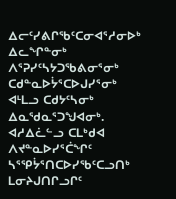ᐃᓕᑦᓯᕕᒋᖃᑦᑕᓂᐊᕐᓱᓂᐅᒃ ᐃᓚᖏᓐᓂᒃ ᐱᕐᕈᓯᑦᓴᔭᑐᖃᕕᓂᕐᓂᒃ ᑕᑯᓐᓇᐅᔮᕐᑕᐅᒍᓯᕐᓂᒃ ᐊᒻᒪᓗ ᑕᑯᔭᑦᓴᓂᒃ ᐃᓇᖁᓇᕐᑐᖑᐊᓂᒃ. ᐊᓱᐃᓛᓪᓗ ᑕᒪᒃᑯᐊ ᐱᔪᓐᓇᐅᓯᕐᑖᖏᑦ ᓴᕐᕿᔮᕐᑎᑕᐅᓯᖃᑦᑕᓗᑎᒃ ᒪᓂᔨᒍᑎᒋᓗᒋᑦ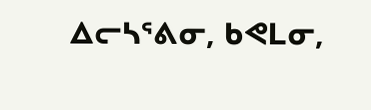ᐃᓕᓴᕐᕕᓂ, ᑲᕙᒪᓂ,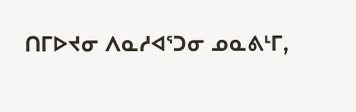ᑎᒥᐅᔪᓂ ᐱᓇᓱᐊᕐᑐᓂ ᓄᓇᕕᒻᒥ,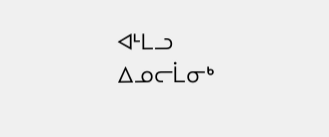ᐊᒻᒪᓗ ᐃᓄᓕᒫᓂᒃ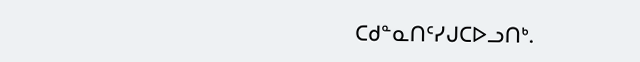ᑕᑯᓐᓇᑎᑦᓯᒍᑕᐅᓗᑎᒃ.